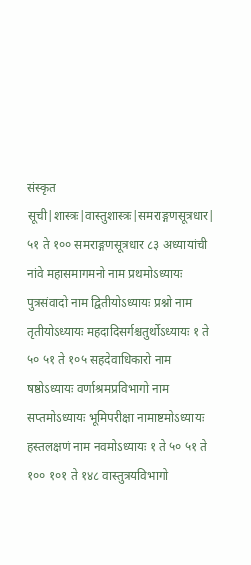संस्कृत सूची|शास्त्रः|वास्तुशास्त्रः|समराङ्गणसूत्रधार| ५१ ते १०० समराङ्गणसूत्रधार ८३ अध्यायांची नांवे महासमागमनो नाम प्रथमोऽध्यायः पुत्रसंवादो नाम द्वितीयोऽध्यायः प्रश्नो नाम तृतीयोऽध्यायः महदादिसर्गश्चतुर्थोऽध्यायः १ ते ५० ५१ ते १०५ सहदेवाधिकारो नाम षष्ठोऽध्यायः वर्णाश्रमप्रविभागो नाम सप्तमोऽध्यायः भूमिपरीक्षा नामाष्टमोऽध्यायः हस्तलक्षणं नाम नवमोऽध्यायः १ ते ५० ५१ ते १०० १०१ ते १४८ वास्तुत्रयविभागो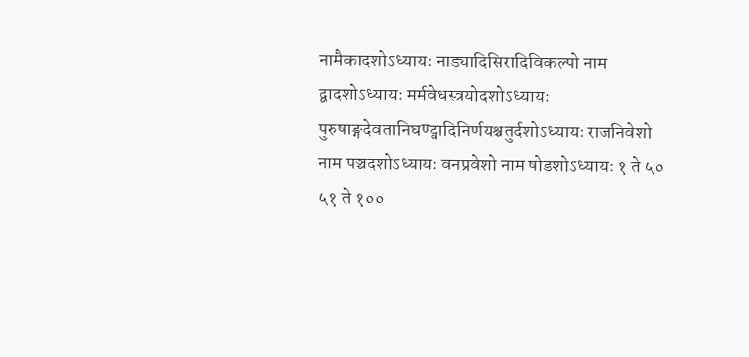नामैकादशोऽध्यायः नाड्यादिसिरादिविकल्पो नाम द्वादशोऽध्यायः मर्मवेधस्त्रयोदशोऽध्यायः पुरुषाङ्गदेवतानिघण्ट्वादिनिर्णयश्चतुर्दशोऽध्यायः राजनिवेशो नाम पञ्चदशोऽध्यायः वनप्रवेशो नाम षोडशोऽध्यायः १ ते ५० ५१ ते १००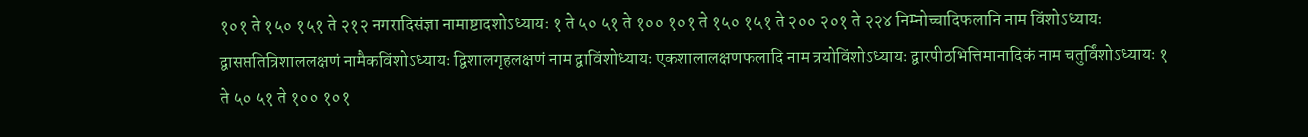१०१ ते १५० १५१ ते २१२ नगरादिसंज्ञा नामाष्टादशोऽध्यायः १ ते ५० ५१ ते १०० १०१ ते १५० १५१ ते २०० २०१ ते २२४ निम्नोच्चादिफलानि नाम विंशोऽध्यायः द्वासप्ततित्रिशाललक्षणं नामैकविंशोऽध्यायः द्विशालगृहलक्षणं नाम द्वाविंशोध्यायः एकशालालक्षणफलादि नाम त्रयोविंशोऽध्यायः द्वारपीठभित्तिमानादिकं नाम चतुर्विंशोऽध्यायः १ ते ५० ५१ ते १०० १०१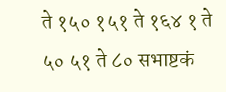ते १५० १५१ ते १६४ १ ते ५० ५१ ते ८० सभाष्टकं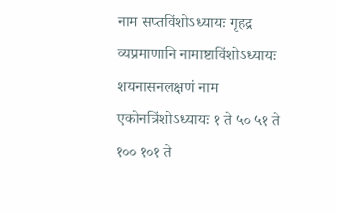नाम सप्तविंशोऽध्यायः गृहद्र व्यप्रमाणानि नामाष्टाविंशोऽध्यायः शयनासनलक्षणं नाम एकोनत्रिंशोऽध्यायः १ ते ५० ५१ ते १०० १०१ ते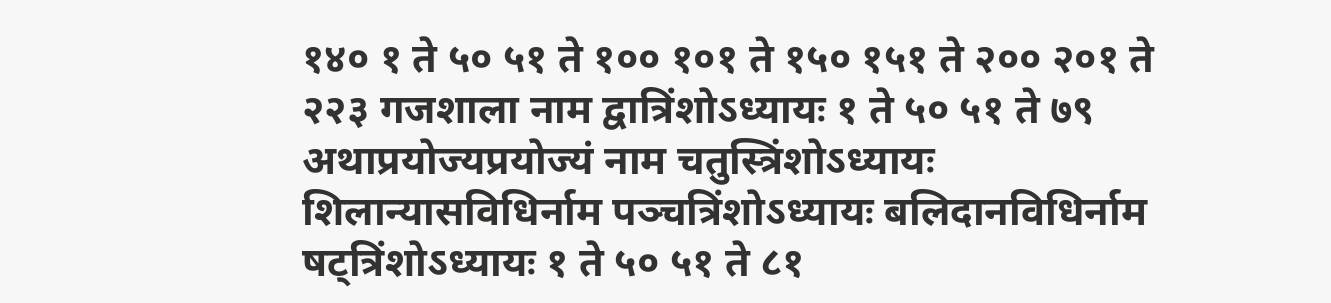१४० १ ते ५० ५१ ते १०० १०१ ते १५० १५१ ते २०० २०१ ते २२३ गजशाला नाम द्वात्रिंशोऽध्यायः १ ते ५० ५१ ते ७९ अथाप्रयोज्यप्रयोज्यं नाम चतुस्त्रिंशोऽध्यायः शिलान्यासविधिर्नाम पञ्चत्रिंशोऽध्यायः बलिदानविधिर्नाम षट्त्रिंशोऽध्यायः १ ते ५० ५१ ते ८१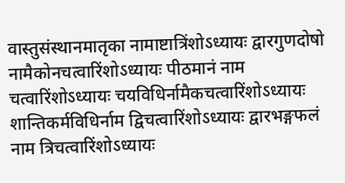वास्तुसंस्थानमातृका नामाष्टात्रिंशोऽध्यायः द्वारगुणदोषो नामैकोनचत्वारिंशोऽध्यायः पीठमानं नाम चत्वारिंशोऽध्यायः चयविधिर्नामैकचत्वारिंशोऽध्यायः शान्तिकर्मविधिर्नाम द्विचत्वारिंशोऽध्यायः द्वारभङ्गफलं नाम त्रिचत्वारिंशोऽध्यायः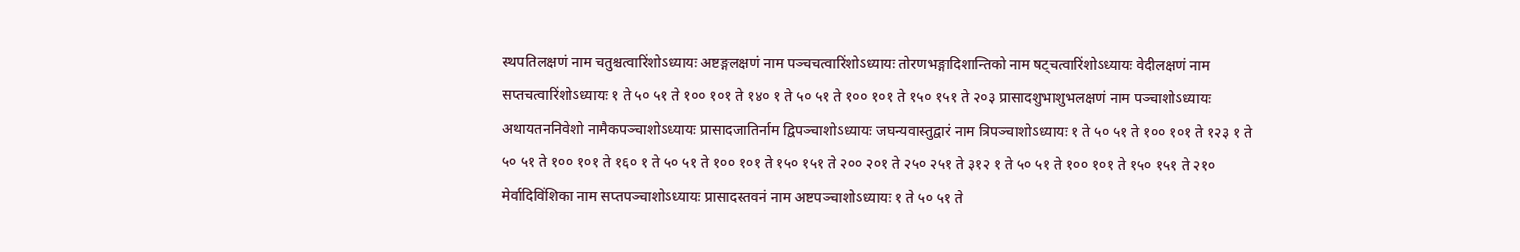स्थपतिलक्षणं नाम चतुश्चत्वारिंशोऽध्यायः अष्टङ्गलक्षणं नाम पञ्चचत्वारिंशोऽध्यायः तोरणभङ्गादिशान्तिको नाम षट्चत्वारिंशोऽध्यायः वेदीलक्षणं नाम सप्तचत्वारिंशोऽध्यायः १ ते ५० ५१ ते १०० १०१ ते १४० १ ते ५० ५१ ते १०० १०१ ते १५० १५१ ते २०३ प्रासादशुभाशुभलक्षणं नाम पञ्चाशोऽध्यायः अथायतननिवेशो नामैकपञ्चाशोऽध्यायः प्रासादजातिर्नाम द्विपञ्चाशोऽध्यायः जघन्यवास्तुद्वारं नाम त्रिपञ्चाशोऽध्यायः १ ते ५० ५१ ते १०० १०१ ते १२३ १ ते ५० ५१ ते १०० १०१ ते १६० १ ते ५० ५१ ते १०० १०१ ते १५० १५१ ते २०० २०१ ते २५० २५१ ते ३१२ १ ते ५० ५१ ते १०० १०१ ते १५० १५१ ते २१० मेर्वादिविंशिका नाम सप्तपञ्चाशोऽध्यायः प्रासादस्तवनं नाम अष्टपञ्चाशोऽध्यायः १ ते ५० ५१ ते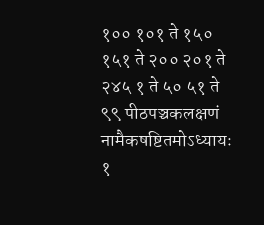१०० १०१ ते १५० १५१ ते २०० २०१ ते २४५ १ ते ५० ५१ ते ९९ पीठपञ्चकलक्षणं नामैकषष्टितमोऽध्यायः १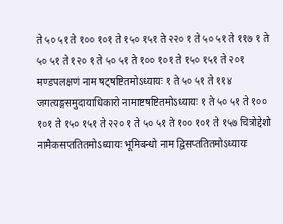ते ५० ५१ ते १०० १०१ ते १५० १५१ ते २२० १ ते ५० ५१ ते ११७ १ ते ५० ५१ ते १२० १ ते ५० ५१ ते १०० १०१ ते १५० १५१ ते २०१ मण्डपलक्षणं नाम षट्षष्टितमोऽध्यायः १ ते ५० ५१ ते ११४ जगत्यङ्गसमुदायाधिकारो नामाष्टषष्टितमोऽध्यायः १ ते ५० ५१ ते १०० १०१ ते १५० १५१ ते २२० १ ते ५० ५१ ते १०० १०१ ते १५७ चित्रोद्देशो नामैकसप्ततितमोऽध्यायः भूमिबन्धो नाम द्विसप्ततितमोऽध्यायः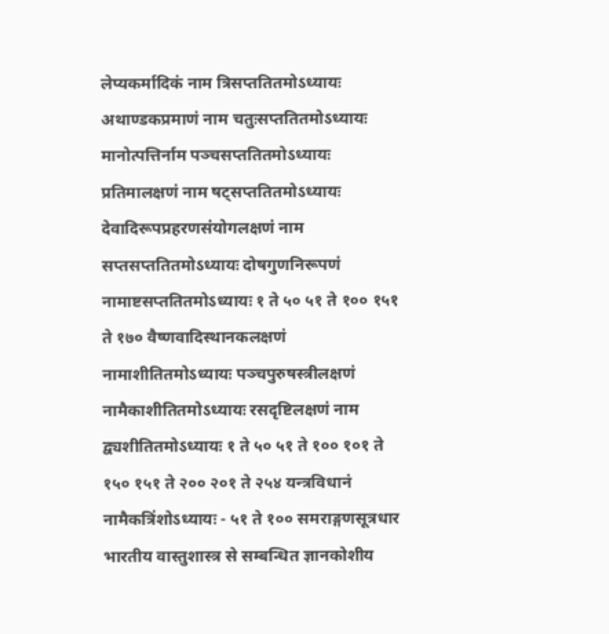लेप्यकर्मादिकं नाम त्रिसप्ततितमोऽध्यायः अथाण्डकप्रमाणं नाम चतुःसप्ततितमोऽध्यायः मानोत्पत्तिर्नाम पञ्चसप्ततितमोऽध्यायः प्रतिमालक्षणं नाम षट्सप्ततितमोऽध्यायः देवादिरूपप्रहरणसंयोगलक्षणं नाम सप्तसप्ततितमोऽध्यायः दोषगुणनिरूपणं नामाष्टसप्ततितमोऽध्यायः १ ते ५० ५१ ते १०० १५१ ते १७० वैष्णवादिस्थानकलक्षणं नामाशीतितमोऽध्यायः पञ्चपुरुषस्त्रीलक्षणं नामैकाशीतितमोऽध्यायः रसदृष्टिलक्षणं नाम द्व्यशीतितमोऽध्यायः १ ते ५० ५१ ते १०० १०१ ते १५० १५१ ते २०० २०१ ते २५४ यन्त्रविधानं नामैकत्रिंशोऽध्यायः - ५१ ते १०० समराङ्गणसूत्रधार भारतीय वास्तुशास्त्र से सम्बन्धित ज्ञानकोशीय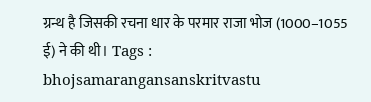ग्रन्थ है जिसकी रचना धार के परमार राजा भोज (1000–1055 ई) ने की थी। Tags : bhojsamarangansanskritvastu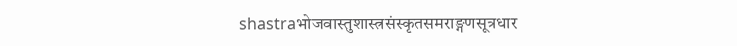shastraभोजवास्तुशास्त्रसंस्कृतसमराङ्गणसूत्रधार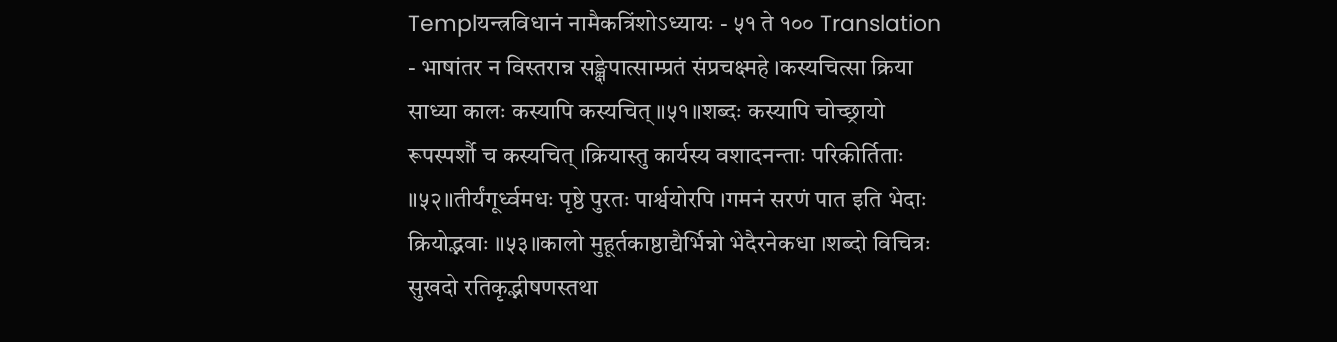Templयन्त्रविधानं नामैकत्रिंशोऽध्यायः - ५१ ते १०० Translation - भाषांतर न विस्तरान्न सङ्क्षेपात्साम्प्रतं संप्रचक्ष्महे ।कस्यचित्सा क्रिया साध्या कालः कस्यापि कस्यचित् ॥५१॥शब्दः कस्यापि चोच्छ्रायो रूपस्पर्शौ च कस्यचित् ।क्रियास्तु कार्यस्य वशादनन्ताः परिकीर्तिताः ॥५२॥तीर्यंगूर्ध्वमधः पृष्ठे पुरतः पार्श्वयोरपि ।गमनं सरणं पात इति भेदाः क्रियोद्भवाः ॥५३॥कालो मुहूर्तकाष्ठाद्यैर्भिन्नो भेदैरनेकधा ।शब्दो विचित्रः सुखदो रतिकृद्भीषणस्तथा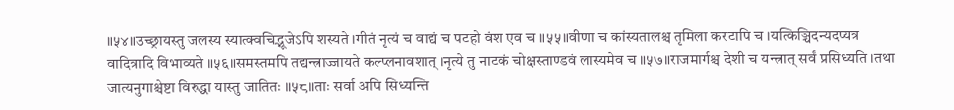॥५४॥उच्छ्रायस्तु जलस्य स्यात्क्वचिद्भूजेऽपि शस्यते ।गीतं नृत्यं च वाद्यं च पटहो वंश एव च ॥५५॥वीणा च कांस्यतालश्च तृमिला करटापि च ।यत्किञ्चिदन्यदप्यत्र वादित्रादि विभाव्यते ॥५६॥समस्तमपि तद्यन्त्राज्जायते कल्प्लनावशात् ।नृत्ये तु नाटकं चोक्षस्ताण्डवं लास्यमेव च ॥५७॥राजमार्गश्च देशी च यन्त्रात् सर्वं प्रसिध्यति ।तथा जात्यनुगाश्चेष्टा विरुद्धा यास्तु जातितः ॥५८॥ताः सर्वा अपि सिध्यन्ति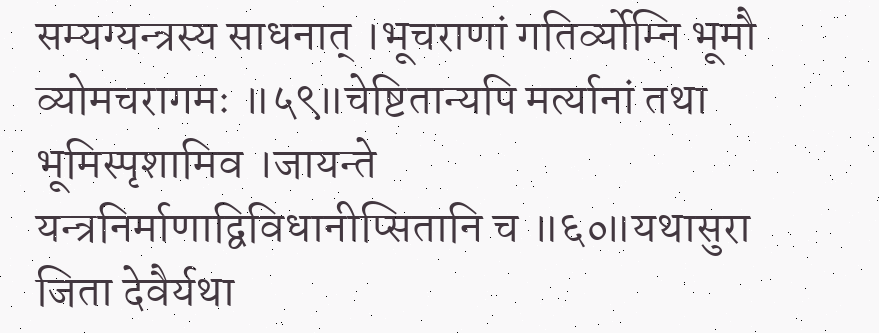सम्यग्यन्त्रस्य साधनात् ।भूचराणां गतिर्व्योम्नि भूमौ व्योमचरागमः ॥५९॥चेष्टितान्यपि मर्त्यानां तथा भूमिस्पृशामिव ।जायन्ते यन्त्रनिर्माणाद्विविधानीप्सितानि च ॥६०॥यथासुरा जिता देवैर्यथा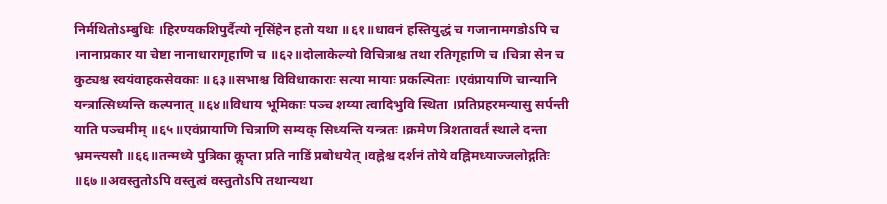निर्मथितोऽम्बुधिः ।हिरण्यकशिपुर्दैत्यो नृसिंहेन हतो यथा ॥६१॥धावनं हस्तियुद्धं च गजानामगडोऽपि च ।नानाप्रकार या चेष्टा नानाधारागृहाणि च ॥६२॥दोलाकेल्यो विचित्राश्च तथा रतिगृहाणि च ।चित्रा सेन च कुट्यश्च स्वयंवाहकसेवकाः ॥६३॥सभाश्च विविधाकाराः सत्या मायाः प्रकल्पिताः ।एवंप्रायाणि चान्यानि यन्त्रात्सिध्यन्ति कल्पनात् ॥६४॥विधाय भूमिकाः पञ्च शय्या त्वादिभुवि स्थिता ।प्रतिप्रहरमन्यासु सर्पन्ती याति पञ्चमीम् ॥६५॥एवंप्रायाणि चित्राणि सम्यक् सिध्यन्ति यन्त्रतः ।क्रमेण त्रिशतावर्तं स्थाले दन्ता भ्रमन्त्यसौ ॥६६॥तन्मध्ये पुत्रिका कॢप्ता प्रति नाडिं प्रबोधयेत् ।वह्नेश्च दर्शनं तोये वह्निमध्याज्जलोद्गतिः ॥६७॥अवस्तुतोऽपि वस्तुत्वं वस्तुतोऽपि तथान्यथा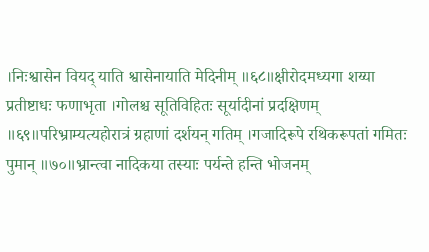।निःश्वासेन वियद् याति श्वासेनायाति मेदिनीम् ॥६८॥क्षीरोदमध्यगा शय्या प्रतीष्टाधः फणाभृता ।गोलश्च सूतिविहितः सूर्यादीनां प्रदक्षिणम् ॥६९॥परिभ्राम्यत्यहोरात्रं ग्रहाणां दर्शयन् गतिम् ।गजादिरूपे रथिकरूपतां गमितः पुमान् ॥७०॥भ्रान्त्वा नादिकया तस्याः पर्यन्ते हन्ति भोजनम्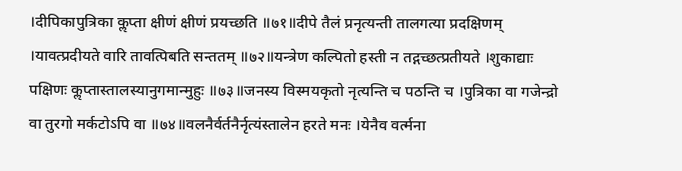।दीपिकापुत्रिका कॢप्ता क्षीणं क्षीणं प्रयच्छति ॥७१॥दीपे तैलं प्रनृत्यन्ती तालगत्या प्रदक्षिणम् ।यावत्प्रदीयते वारि तावत्पिबति सन्ततम् ॥७२॥यन्त्रेण कल्पितो हस्ती न तद्गच्छत्प्रतीयते ।शुकाद्याः पक्षिणः कॢप्तास्तालस्यानुगमान्मुहुः ॥७३॥जनस्य विस्मयकृतो नृत्यन्ति च पठन्ति च ।पुत्रिका वा गजेन्द्रो वा तुरगो मर्कटोऽपि वा ॥७४॥वलनैर्वर्तनैर्नृत्यंस्तालेन हरते मनः ।येनैव वर्त्मना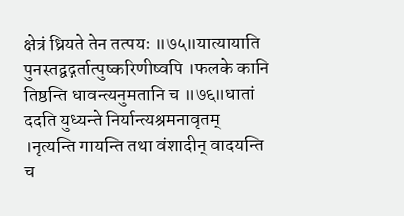क्षेत्रं ध्रियते तेन तत्पयः ॥७५॥यात्यायाति पुनस्तद्वद्गर्तात्पुष्करिणीष्वपि ।फलके कानि तिष्ठन्ति धावन्त्यनुमतानि च ॥७६॥धातां ददति युध्यन्ते निर्यान्त्यश्रमनावृतम् ।नृत्यन्ति गायन्ति तथा वंशादीन् वादयन्ति च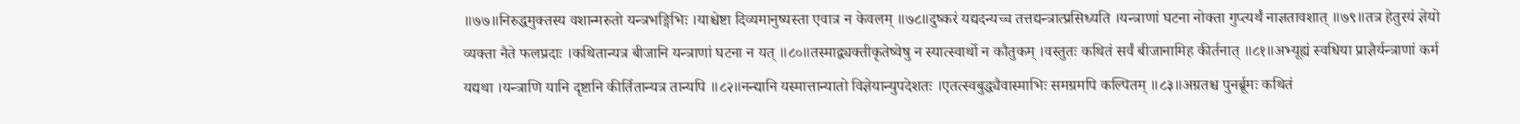॥७७॥निरुद्धमुक्तस्य वशान्मरुतो यन्त्रभङ्गिभिः ।याश्चेष्टा दिव्यमानुष्यस्ता एवात्र न केवलम् ॥७८॥दुष्करं यद्यदन्यच्च तत्तद्यन्त्रात्प्रसिध्यति ।यन्त्राणां घटना नोक्ता गुप्त्यर्थं नाज्ञतावशात् ॥७९॥तत्र हेतुरयं ज्ञेयो व्यक्ता नैते फलप्रदाः ।कथितान्यत्र बीजानि यन्त्राणां घटना न यत् ॥८०॥तस्माद्व्यक्तीकृतेष्वेषु न स्यात्स्वार्थो न कौतुकम् ।वस्तुतः कथितं सर्वं बीजानामिह कीर्तनात् ॥८१॥अभ्यूह्यं स्वधिया प्राज्ञैर्यन्त्राणां कर्म यद्यथा ।यन्त्राणि यानि दृष्टानि कीर्तितान्यत्र तान्यपि ॥८२॥नन्द्यानि यस्मात्तान्यातो विज्ञेयान्युपदेशतः ।एतत्स्वबुद्ध्यैवास्माभिः समग्रमपि कल्पितम् ॥८३॥अग्रतश्च पुनर्ब्रूमः कथितं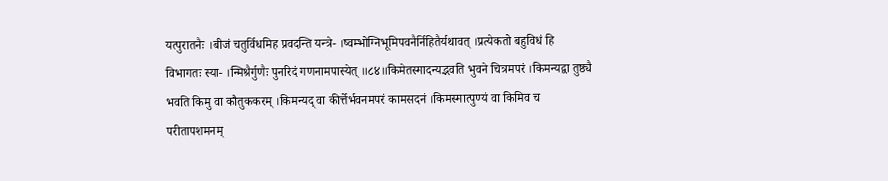यत्पुरातनैः ।बीजं चतुर्विधमिह प्रवदन्ति यन्त्रे- ।ष्वम्भोग्निभूमिपवनैर्निहितैर्यथावत् ।प्रत्येकतो बहुविधं हि विभागतः स्या- ।न्मिश्रैर्गुणैः पुनरिदं गणनामपास्येत् ॥८४॥किमेतस्मादन्यद्भवति भुवने चित्रमपरं ।किमन्यद्वा तुष्ठ्यै भवति किमु वा कौतुककरम् ।किमन्यद् वा कीर्त्तेर्भवनमपरं कामसदनं ।किमस्मात्पुण्यं वा किमिव च परीतापशमनम्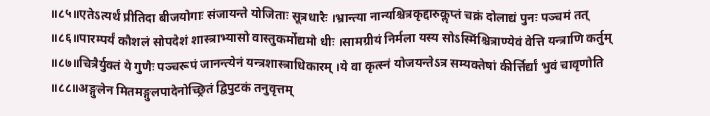॥८५॥एतेऽत्यर्थं प्रीतिदा बीजयोगाः संजायन्ते योजिताः सूत्रधारैः ।भ्रान्त्या नान्यश्चित्रकृद्दारुकॢप्तं चक्रं दोलाद्यं पुनः पञ्चमं तत् ॥८६॥पारम्पर्यं कौशलं सोपदेशं शास्त्राभ्यासो वास्तुकर्मोद्यमो धीः ।सामग्रीयं निर्मला यस्य सोऽस्मिंश्चित्राण्येवं वेत्ति यन्त्राणि कर्तुम् ॥८७॥चित्रैर्युक्तं ये गुणैः पञ्चरूपं जानन्त्येनं यन्त्रशास्त्राधिकारम् ।ये वा कृत्स्नं योजयन्तेऽत्र सम्यक्तेषां कीर्त्तिर्द्यां भुवं चावृणोति ॥८८॥अङ्गुलेन मितमङ्गुलपादेनोच्छ्रितं द्विपुटकं तनुवृत्तम्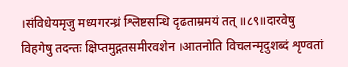।संविधेयमृजु मध्यगरन्ध्रं श्लिष्टसन्धि दृढताम्रमयं तत् ॥८९॥दारवेषु विहगेषु तदन्तः क्षिप्तमुद्गतसमीरवशेन ।आतनोति विचलन्मृदुशब्दं शृण्वतां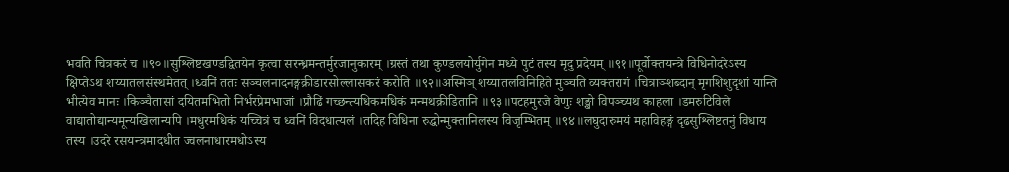भवति चित्रकरं च ॥९०॥सुश्लिष्टखण्डद्वितयेन कृत्वा सरन्ध्रमन्तर्मुरजानुकारम् ।ग्रस्तं तथा कुण्डलयोर्युगेन मध्ये पुटं तस्य मृदु प्रदेयम् ॥९१॥पूर्वोक्तयन्त्रे विधिनोदरेऽस्य क्षिप्तेऽथ शय्यातलसंस्थमेतत् ।ध्वनिं ततः सञ्चलनादनङ्गक्रीडारसोल्लासकरं करोति ॥९२॥अस्मिञ् शय्यातलविनिहिते मुञ्चति व्यक्तरागं ।चित्राञ्शब्दान् मृगशिशुदृशां यान्ति भीत्येव मानः ।किञ्चैतासां दयितमभितो निर्भरप्रेमभाजां ।प्रौढिं गच्छन्त्यधिकमधिकं मन्मथक्रीडितानि ॥९३॥पटहमुरजे वेणुः शङ्खो विपञ्च्यथ काहला ।डमरुटिविले वाद्यातोद्यान्यमून्यखिलान्यपि ।मधुरमधिकं यच्चित्रं च ध्वनिं विदधात्यलं ।तदिह विधिना रुद्धोन्मुक्तानिलस्य विजृम्भितम् ॥९४॥लघुदारुमयं महाविहङ्गं दृढसुश्लिष्टतनुं विधाय तस्य ।उदरे रसयन्त्रमादधीत ज्वलनाधारमधोऽस्य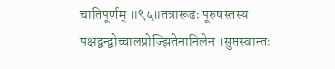चातिपूर्णम् ॥९५॥तत्रारूढः पूरुषस्तस्य पक्षद्वन्द्वोच्चालप्रोज्झितेनानिलेन ।सुप्तस्वान्तः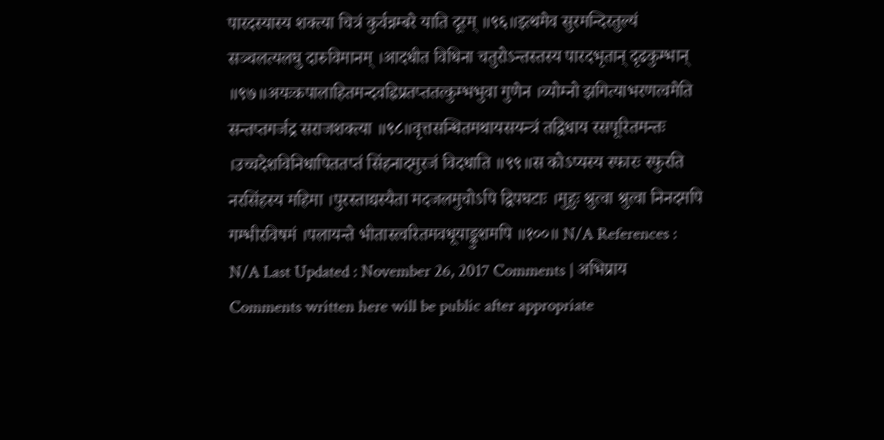पारदस्यास्य शक्त्या चित्रं कुर्वन्नम्बरे याति दूरम् ॥९६॥इत्थमेव सुरमन्दिरतुल्यं सञ्चलत्यलघु दारुविमानम् ।आदधीत विधिना चतुरोऽन्तस्तस्य पारदभृतान् दृढकुम्भान् ॥९७॥अयःकपालाहितमन्दवह्निप्रतप्ततत्कुम्भभुवा गुणेन ।व्योम्नो झगित्याभरणत्वमेति सन्तप्तगर्जद्र सराजशक्त्या ॥९८॥वृत्तसन्धितमथायसयन्त्रं तद्विधाय रसपूरितमन्तः ।उच्चदेशविनिधापिततप्तं सिंहनादमुरजं विदधाति ॥९९॥स कोऽप्यस्य स्फारः स्फुरति नरसिंहस्य महिमा ।पुरस्ताद्यस्यैता मदजलमुचोऽपि द्विपघटाः ।मुहुः श्रुत्वा श्रुत्वा निनदमपि गम्भीरविषमं ।पलायन्ते भीतास्त्वरितमवधूयाङ्कुशमपि ॥१००॥ N/A References : N/A Last Updated : November 26, 2017 Comments | अभिप्राय Comments written here will be public after appropriate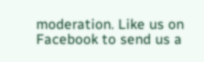moderation. Like us on Facebook to send us a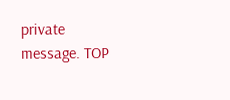private message. TOP